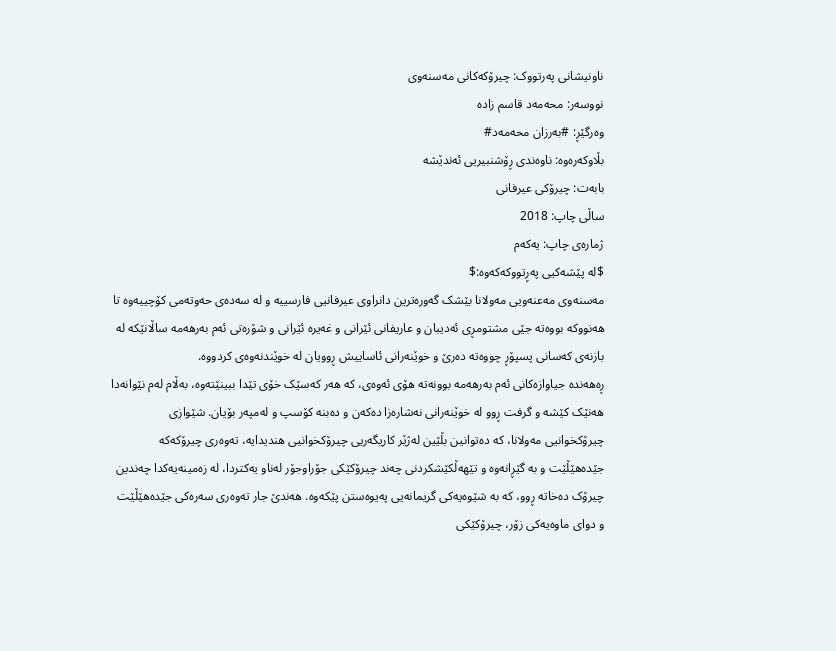ناونیشانی پەرتووک: چیرۆکەکانی مەسنەوی
نووسەر: محەمەد قاسم زادە
وەرگێڕ: #بەرزان محەمەد#
بڵاوکەرەوە: ناوەندی ڕۆشنبیریی ئەندێشە
بابەت: چیرۆکی عیرفانی
ساڵی چاپ: 2018
ژمارەی چاپ: یەکەم
$لە پێشەکیی پەڕتووکەکەوە:$
مەسنەوی مەعنەویی مەولانا بێشک گەورەترین دانراوی عیرفانیی فارسییە و لە سەدەی حەوتەمی کۆچییەوە تا هەنووکە بووەتە جێی مشتومڕی ئەدیبان و عاریفانی ئێرانی و غەیرە ئێرانی و شۆرەتی ئەم بەرهەمە ساڵانێکە لە بازنەی کەسانی پسپۆڕ چووەتە دەرێ و خوێنەرانی ئاساییش ڕوویان لە خوێندنەوەی کردووە.
ڕەهەندە جیاوازەکانی ئەم بەرهەمە بوونەتە هۆی ئەوەی، کە هەر کەسێک خۆی تێدا ببینێتەوە، بەڵام لەم نێوانەدا هەنێک کێشە و گرفت ڕوو لە خوێنەرانی نەشارەزا دەکەن و دەبنە کۆسپ و لەمپەر بۆیان. شێوازی چیرۆکخوانیی مەولانا، کە دەتوانین بڵێین لەژێر کاریگەریی چیرۆکخوانیی هندیدایە، تەوەری چیرۆکەکە جێدەهێڵێت و بە گێڕانەوە و تێهەڵکێشکردنی چەند چیرۆکێکی جۆراوجۆر لەناو یەکتردا، لە زەمینەیەکدا چەندین چیرۆک دەخاتە ڕوو، کە بە شێوەیەکی گریمانەیی پەیوەستن پێکەوە. هەندێ جار تەوەری سەرەکی جێدەهێڵێت و دوای ماوەیەکی زۆر، چیرۆکێکی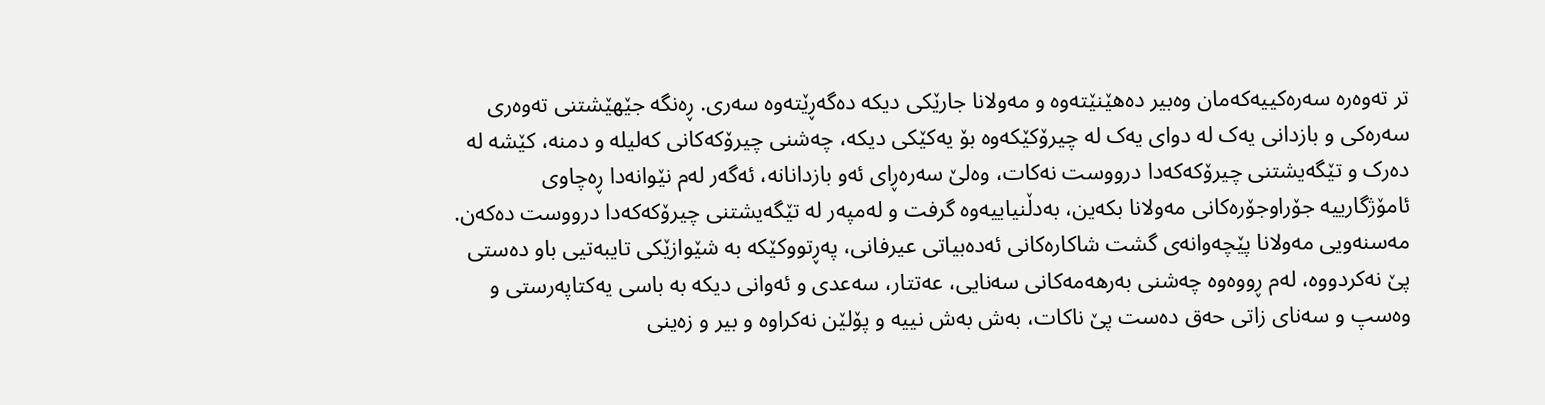تر تەوەرە سەرەکییەکەمان وەبیر دەهێنێتەوە و مەولانا جارێکی دیکە دەگەڕێتەوە سەری. ڕەنگە جێهێشتنی تەوەری سەرەکی و بازدانی یەک لە دوای یەک لە چیرۆکێکەوە بۆ یەکێکی دیکە، چەشنی چیرۆکەکانی کەلیلە و دمنە، کێشە لە دەرک و تێگەیشتنی چیرۆکەکەدا درووست نەکات، وەلێ سەرەڕای ئەو بازدانانە، ئەگەر لەم نێوانەدا ڕەچاوی ئامۆژگارییە جۆراوجۆرەکانی مەولانا بکەین، بەدڵنیاییەوە گرفت و لەمپەر لە تێگەیشتنی چیرۆکەکەدا درووست دەکەن.
مەسنەویی مەولانا پێچەوانەی گشت شاکارەکانی ئەدەبیاتی عیرفانی، پەڕتووکێکە بە شێوازێکی تایبەتیی باو دەستی پێ نەکردووە، لەم ڕووەوە چەشنی بەرهەمەکانی سەنایی، عەتتار، سەعدی و ئەوانی دیکە بە باسی یەکتاپەرستی و وەسپ و سەنای زاتی حەق دەست پێ ناکات، بەش بەش نییە و پۆلێن نەکراوە و بیر و زەینی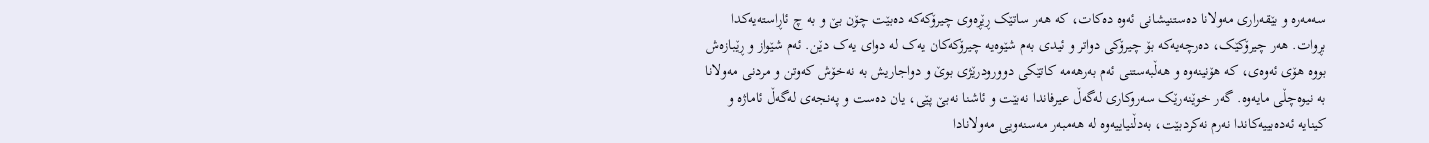سەمەرە و بێقەراری مەولانا دەستنیشانی ئەوە دەکات، کە هەر ساتێک ڕێڕەوی چیرۆکەکە دەبێت چۆن بێ و بە چ ئاڕاستەیەکدا بڕوات. هەر چیرۆکێک، دەرچەیەکە بۆ چیرۆکی دواتر و ئیدی بەم شێوەیە چیرۆکەکان یەک لە دوای یەک دێن. ئەم شێواز و ڕێبازەش بووە هۆی ئەوەی، کە هۆنینەوە و هەڵبەستنی ئەم بەرهەمە کاتێکی دوورودرێژی بوێ و دواجاریش بە نەخۆش کەوتن و مردنی مەولانا بە نیوەچڵی مایەوە. گەر خوێنەرێک سەروکاری لەگەڵ عیرفاندا نەبێت و ئاشنا نەبێ پێی، یان دەست و پەنجەی لەگەڵ ئاماژە و کینایە ئەدەبییەکاندا نەرم نەکردبێت، بەدڵنیاییەوە لە هەمبەر مەسنەویی مەولانادا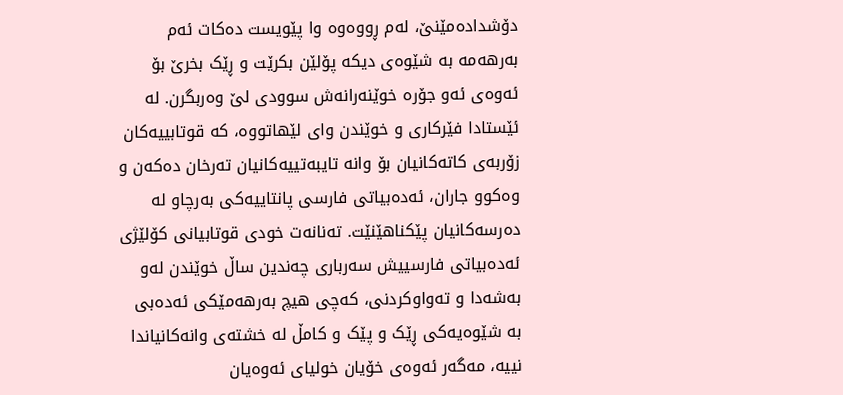دۆشدادەمێنێ، لەم ڕووەوە وا پێویست دەکات ئەم بەرهەمە بە شێوەی دیکە پۆلێن بکرێت و ڕێک بخرێ بۆ ئەوەی ئەو جۆرە خوێنەرانەش سوودی لێ وەربگرن. لە ئێستادا فێرکاری و خوێندن وای لێهاتووە، کە قوتابییەکان زۆربەی کاتەکانیان بۆ وانە تایبەتییەکانیان تەرخان دەکەن و وەکوو جاران، ئەدەبیاتی فارسی پانتاییەکی بەرچاو لە دەرسەکانیان پێکناهێنێت. تەنانەت خودی قوتابیانی کۆلێژی ئەدەبیاتی فارسییش سەرباری چەندین ساڵ خوێندن لەو بەشەدا و تەواوکردنی، کەچی هیچ بەرهەمێکی ئەدەبی بە شێوەیەکی ڕێک و پێک و کامڵ لە خشتەی وانەکانیاندا نییە، مەگەر ئەوەی خۆیان خولیای ئەوەیان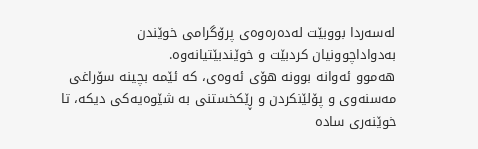لەسەردا بووبێت لەدەرەوەی پرۆگرامی خوێندن بەدواداچوونیان کردبێت و خوێندبێتیانەوە.
هەموو ئەوانە بوونە هۆی ئەوەی، کە ئێمە بچینە سۆراغی مەسنەوی و پۆلێنکردن و ڕێکخستنی بە شێوەیەکی دیکە، تا خوێنەری سادە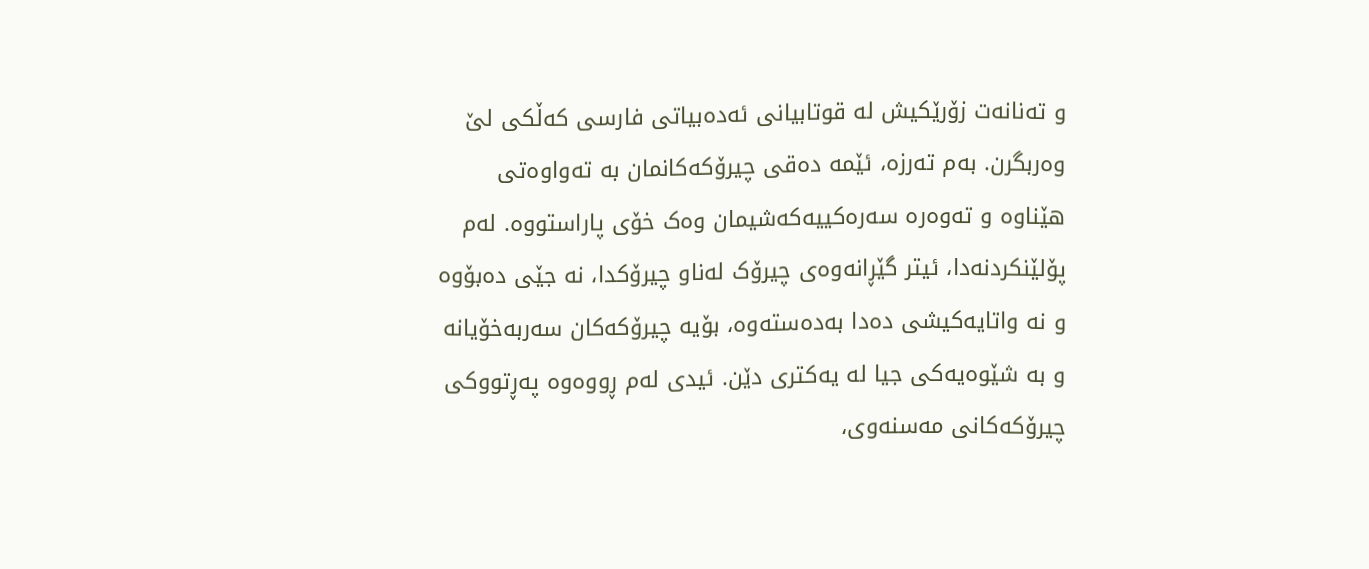و تەنانەت زۆرێکیش لە قوتابیانی ئەدەبیاتی فارسی کەڵکی لێ وەربگرن. بەم تەرزە، ئێمە دەقی چیرۆکەکانمان بە تەواوەتی هێناوە و تەوەرە سەرەکییەکەشیمان وەک خۆی پاراستووە. لەم پۆلێنکردنەدا، ئیتر گێڕانەوەی چیرۆک لەناو چیرۆکدا، نە جێی دەبۆوە و نە واتایەکیشی دەدا بەدەستەوە، بۆیە چیرۆکەکان سەربەخۆیانە و بە شێوەیەکی جیا لە یەکتری دێن. ئیدی لەم ڕووەوە پەڕتووکی چیرۆکەکانی مەسنەوی،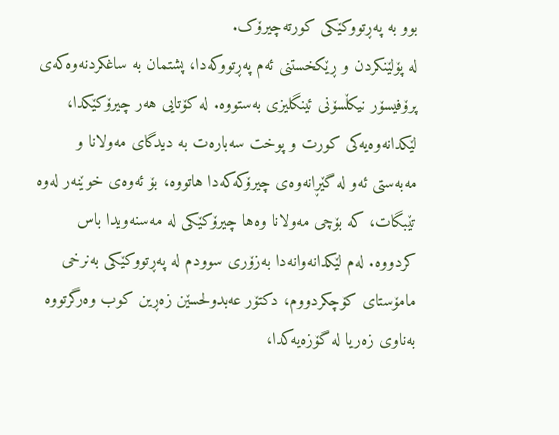بوو بە پەڕتووکێکی کورتەچیرۆک.
لە پۆلێنکردن و ڕێکخستنی ئەم پەڕتووکەدا، پشتمان بە ساغکردنەوەکەی پرۆفیسۆر نیکڵسۆنی ئینگلیزی بەستووە. لە کۆتایی هەر چیرۆکێکدا، لێکدانەوەیەکی کورت و پوخت سەبارەت بە دیدگای مەولانا و مەبەستی ئەو لە گێڕانەوەی چیرۆکەکەدا هاتووە، بۆ ئەوەی خوێنەر لەوە تێبگات، کە بۆچی مەولانا وەها چیرۆکێکی لە مەسنەویدا باس کردووە. لەم لێکدانەوانەدا بەزۆری سوودم لە پەڕتووکێکی بەنرخی مامۆستای کۆچکردووم، دکتۆر عەبدولحسێن زەڕین کوب وەرگرتووە بەناوی زەریا لە گۆزەیەکدا،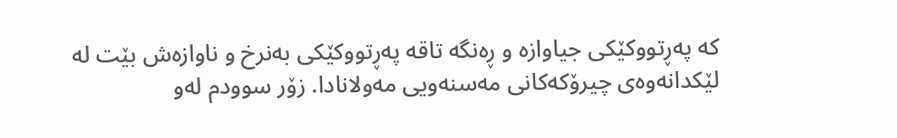کە پەڕتووکێکی جیاوازە و ڕەنگە تاقە پەڕتووکێکی بەنرخ و ناوازەش بێت لە لێکدانەوەی چیرۆکەکانی مەسنەویی مەولانادا. زۆر سوودم لەو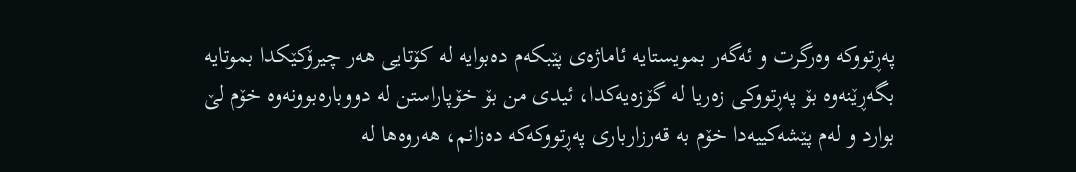پەڕتووکە وەرگرت و ئەگەر بمویستایە ئاماژەی پێبکەم دەبوایە لە کۆتایی هەر چیرۆکێکدا بموتایە بگەڕێنەوە بۆ پەڕتووکی زەریا لە گۆزەیەکدا، ئیدی من بۆ خۆپاراستن لە دووبارەبوونەوە خۆم لێ بوارد و لەم پێشەکییەدا خۆم بە قەرزارباری پەڕتووکەکە دەزانم، هەروەها لە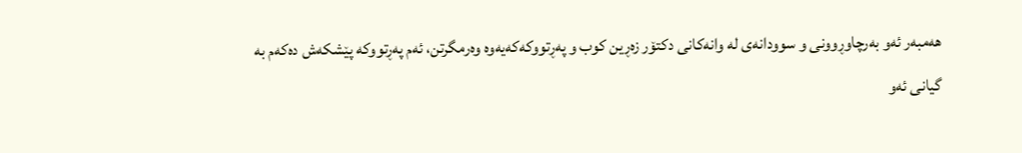هەمبەر ئەو بەرچاوڕوونی و سوودانەی لە وانەکانی دکتۆر زەڕین کوب و پەڕتووکەکەیەوە وەرمگرتن، ئەم پەڕتووکە پێشکەش دەکەم بە گیانی ئەو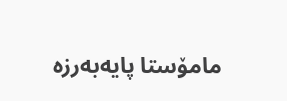مامۆستا پایەبەرزە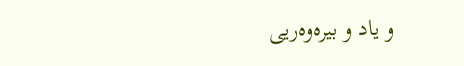و یاد و بیرەوەریی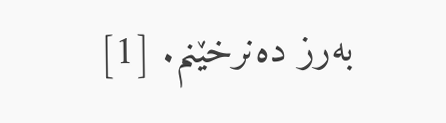بەرز دەنرخێنم. [1]